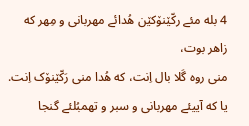4 بله مئے رکّێنۆکێن هُدائے مهربانی و مِهر که زاهر بوت،
منی روه گَلا بال اِنت، که هُدا منی رَکّێنۆک اِنت.
یا که آییئے مهربانی و سبر و تهمبُلئے گنجا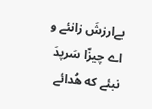بےارزشَ زانئے و اے چیزّا سَرپدَ نبئے که هُدائے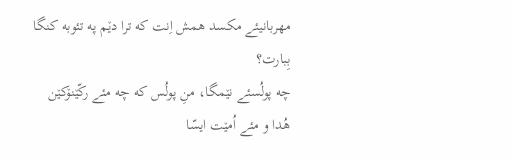مهربانیئے مکسد همش اِنت که ترا دێم په تئوبه کنگا بِبارت؟
چه پولُسئے نێمگا، منِ پولُس که چه مئے رکّێنۆکێن هُدا و مئے اُمێت ایسّا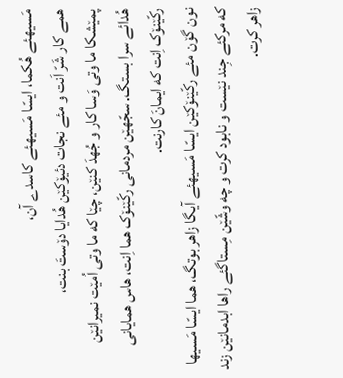مَسیهئے هُکما، ایسّا مَسیهئے کاسدے آن،
همے کار شَرّ اَنت و مئے نجات دئیۆکێن هُدایا دۆستَ بنت،
پمێشکا ما وتی وَسا کار و جُهدَ کنێن، چێا که ما وتی اُمێت نمیرانێن هُدائے سرا بستگ. سجّهێن مردمانی رکّێنۆک هما اِنت، هاس همایانی رکّێنۆک اِنت که ایمانَ کارنت.
نون گۆن مئے رکّێنۆکێن ایسّا مَسیهئے آیگا زاهر بوتگ، هما ایسّا مَسیها که مرکئے جِند نێست و نابود کرت و چه وشّێن مِستاگئے راها ابدمانێن زند زاهر کرت.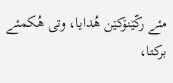مئے رکّێنۆکێن هُدایا، وتی هُکمئے برکتا،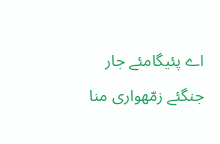اے پئیگامئے جار جنگئے زمّهواری منا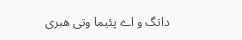داتگ و اے پئیما وتی هبری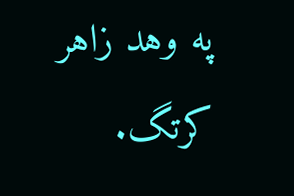په وهد زاهر کرتگ.